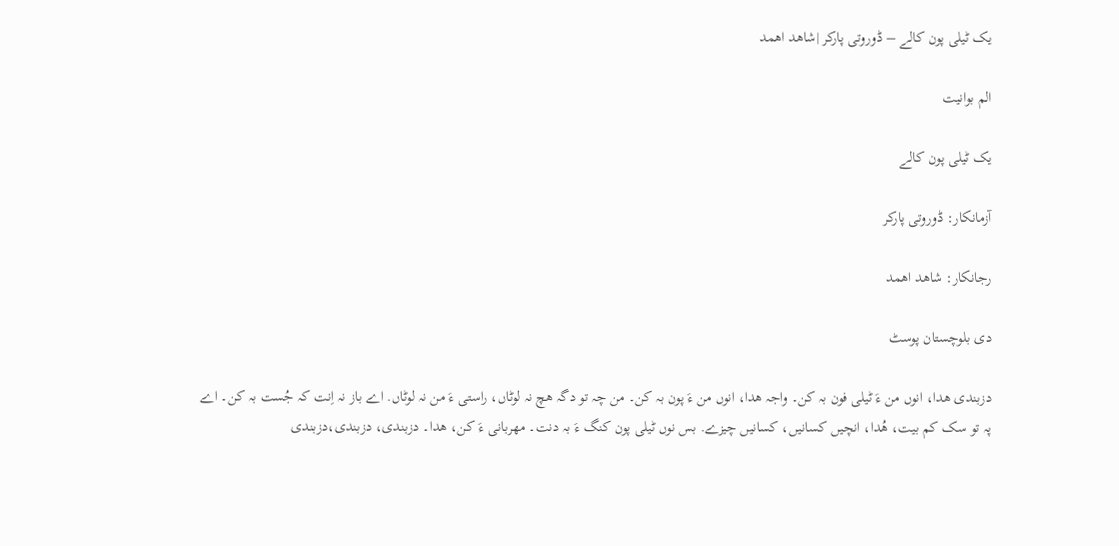یک ٹیلی پون کالے – ڈوروتی پارکر |شاھد اھمد

الم بوانیت

یک ٹیلی پون کالے

آزمانکار: ڈوروتی پارکر

رجانکار: شاھد اھمد

دی بلوچستان پوسٹ

دزبندی ھدا، انوں من ءَ ٹیلی فون بہ کن۔ واجہ ھدا، انوں من ءَ پون بہ کن۔ من چہ تو دگہ ھچ نہ لوٹاں، راستی ءَ من نہ لوٹاں. اے باز نہ اِنت کہ جُست بہ کن۔ اے پہ تو سک کم بیت، ھُدا، انچیں کسانیں، کسانیں چیزے. بس نوں ٹیلی پون کنگ ءَ بہ دنت۔ مھربانی ءَ کن، ھدا۔ دزبندی، دزبندی،دزبندی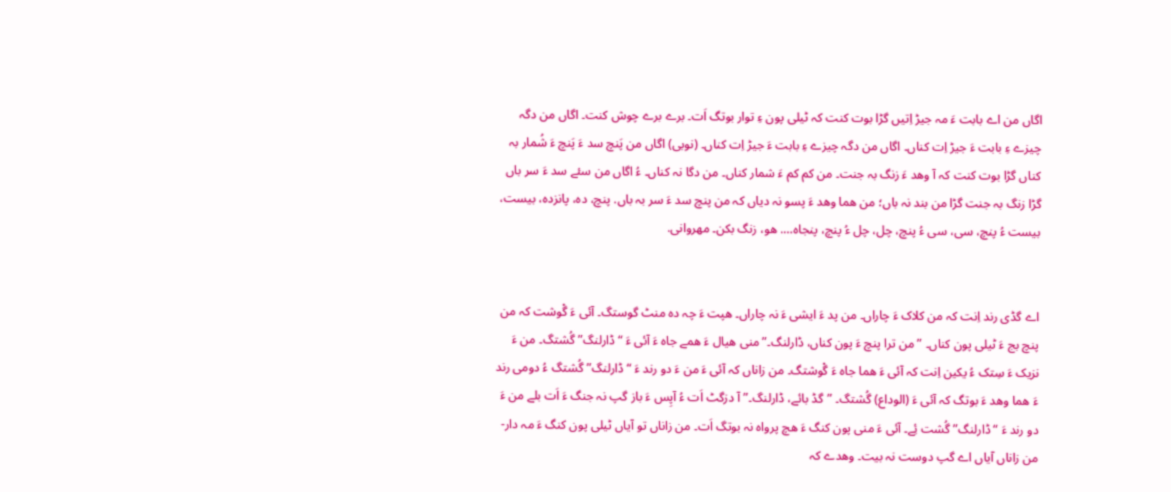اگاں من اے بابت ءَ مہ جیڑ اِتیں گڑا بوت کنت کہ ٹیلی پون ءِ توار بوتگ اَت۔ برے برے چوش کنت۔ اگاں من دگہ چیزے ءِ بابت ءَ جیڑ اِت کناں۔ اگاں من دگہ چیزے ءِ بابت ءَ جیڑ اِت کناں۔ (نوبی) اگاں من پَنچ سد ءَ پَنچ ءَ شُمار بہ کناں گڑا بوت کنت کہ آ وھد ءَ زنگ بہ جنت۔ من کم کم ءَ شمار کناں۔ من دگا نہ کناں۔ ءُ اگاں من سئے سد ءَ سر باں گڑا زنگ بہ جنت گڑا من بند نہ باں؛ من ھما وھد ءَ پسو نہ دیاں کہ من پنچ سد ءَ سر بہ باں. پنچ، دہ، پانزدہ، بیست، بیست ءُ پنچ، سی، سی ءُ پنچ، چل، چل ءُ پنچ، پنجاہ…. ھو، زنگ بکن۔ مھروانی.


اے گڈی رند اِنت کہ من کلاک ءَ چاراں۔ من پد ءَ ایشی ءَ نہ چاراں۔ ھپت ءَ چہ دہ منٹ گوستگ۔ آئی ءَ گْوشت کہ من پنچ بج ءَ ٹیلی پون کناں۔ ”من ترا پنچ ءَ پون کناں، ڈارلنگ۔” منی ھیال ءَ ھمے جاہ ءَ آئی ءَ “ڈارلنگ” گُشتگ۔ من ءَ نزیک ءَ سِتک ءُ یکین اِنت کہ آئی ءَ ھما جاہ ءَ گْوشتگ۔ من زاناں کہ آئی ءَ من ءَ دو رند ءَ “ڈارلنگ” گُشتگ ءُ دومی رند ءَ ھما وھد ءَ بوتگ کہ آئی ءَ (الوداع) گُشتگ۔ ”گڈ بائے، ڈارلنگ۔” آ دزگٹ اَت ءُ آپِس ءَ باز گپ نہ جنگ ءَ اَت بلے من ءَ دو رند ءَ “ڈارلنگ” گُشت ئِے۔ آئی ءَ منی پون کنگ ءَ ھچ پرواہ نہ بوتگ اَت۔ من زاناں تو آیاں ٹیلی پون کنگ ءَ مہ دار- من زاناں آیاں اے گپ دوست نہ بیت۔ وھدے کہ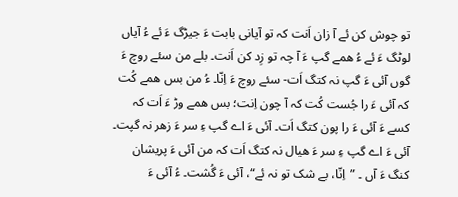تو چوش کن ئے آ زان اَنت کہ تو آیانی بابت ءَ جیڑگ ءَ ئے ءُ آیاں لوٹگ ءَ ئے ءُ ھمے گپ ءَ آ چہ تو زِد کن اَنت۔ بلے من سئے روچ ءَ گوں آئی ءَ گپ نہ کتگ اَت- سئے روچ ءَ اِنّا۔ ءُ من بس ھمے کُت کہ آئی ءَ را جُست کُت کہ آ چون اِنت؛ بس ھمے وڑ ءَ اَت کہ کسے ءَ آئی ءَ را پون کتگ اَت۔ آئی ءَ اے گپ ءِ سر ءَ زھر نہ گپت۔ آئی ءَ اے گپ ءِ سر ءَ ھیال نہ کتگ اَت کہ من آئی ءَ پریشان کنگ ءَ آں ۔ ”اِنّا، بے شک تو نہ ئے“، آئی ءَ گُشت۔ ءُ آئی ءَ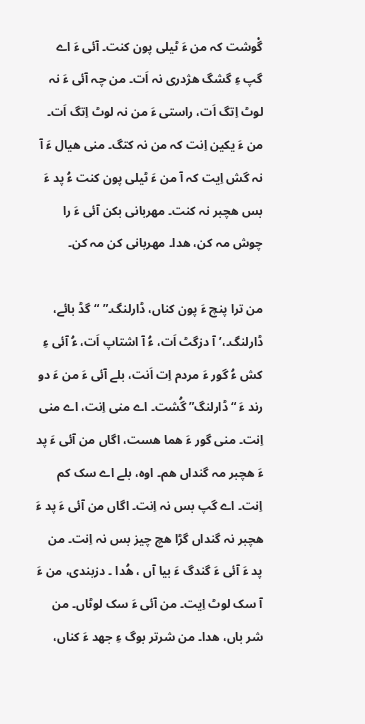گْوشت کہ من ءَ ٹیلی پون کنت۔ آئی ءَ اے گپ ءِ گشگ ھژدری نہ اَت۔ من چہ آئی ءَ نہ لوٹ اِتگ اَت، راستی ءَ من نہ لوٹ اِتگ اَت۔ من ءَ یکین اِنت کہ من نہ کتگ۔ منی ھیال ءَ آ نہ گش اِیت کہ آ من ءَ ٹیلی پون کنت ءُ پد ءَ بس ھچبر نہ کنت۔ مھربانی بکن آئی ءَ را چوش مہ کن، ھدا۔ مھربانی کن مہ کن۔

من ترا پنچ ءَ پون کناں، ڈارلنگ۔” “گڈ بائے، ڈارلنگ۔،’ آ دزگٹ اَت، ءُ آ اشتاپ اَت، ءُ آئی ءِ کش ءُ گور ءَ مردم اِت اَنت، بلے آئی ءَ من ءَ دو رند ءَ “ڈارلنگ” گُشت۔ اے منی اِنت، اے منی اِنت۔ منی گور ءَ ھما ھست، اگاں من آئی ءَ پد ءَ ھچبر مہ گنداں ھم۔ اوہ، بلے اے سک کم اِنت۔ اے گپ بس نہ اِنت۔ اگاں من آئی ءَ پد ءَ ھچبر نہ گنداں گڑا ھچ چیز بس نہ اِنت۔ من پد ءَ آئی ءَ گندگ ءَ بیا آں ، ھُدا ۔ دزبندی، من ءَ آ سک لوٹ اِیت۔ من آئی ءَ سک لوٹاں۔ من شر باں، ھدا۔ من شرتر بوگ ءِ جھد ءَ کناں،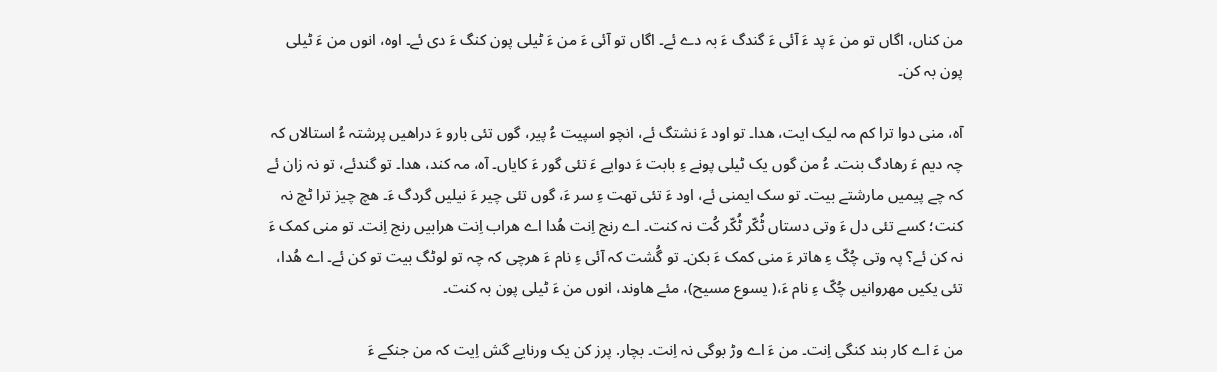من کناں، اگاں تو من ءَ پد ءَ آئی ءَ گندگ ءَ بہ دے ئے۔ اگاں تو آئی ءَ من ءَ ٹیلی پون کنگ ءَ دی ئے۔ اوہ، انوں من ءَ ٹیلی پون بہ کن۔

آہ، منی دوا ترا کم مہ لیک ایت، ھدا۔ تو اود ءَ نشتگ ئے، انچو اسپیت ءُ پیر، گوں تئی بارو ءَ دراھیں پرشتہ ءُ استالاں کہ چہ دیم ءَ رھادگ بنت۔ ءُ من گوں یک ٹیلی پونے ءِ بابت ءَ دوایے ءَ تئی گور ءَ کایاں۔ آہ، مہ کند، ھدا۔ تو گندئے، تو نہ زان ئے کہ چے پیمیں مارشتے بیت۔ تو سک ایمنی ئے، اود ءَ تئی تھت ءِ سر ءَ، گوں تئی چیر ءَ نیلیں گردگ ءَ۔ ھچ چیز ترا ٹچ نہ کنت؛ کسے تئی دل ءَ وتی دستاں ٹُکّر ٹُکّر کُت نہ کنت۔ اے رنج اِنت ھُدا اے ھراب اِنت ھرابیں رنج اِنت۔ تو منی کمک ءَ نہ کن ئے؟ پہ وتی چُکّ ءِ ھاتر ءَ منی کمک ءَ بکن۔ تو گُشت کہ آئی ءِ نام ءَ ھرچی کہ چہ تو لوٹگ بیت تو کن ئے۔ اے ھُدا، تئی یکیں مھروانیں چُکّ ءِ نام ءَ،( یسوع مسیح)، مئے ھاوند، انوں من ءَ ٹیلی پون بہ کنت۔

من ءَ اے کار بند کنگی اِنت۔ من ءَ اے وڑ بوگی نہ اِنت۔ بچار. پرز کن یک ورنایے گش اِیت کہ من جنکے ءَ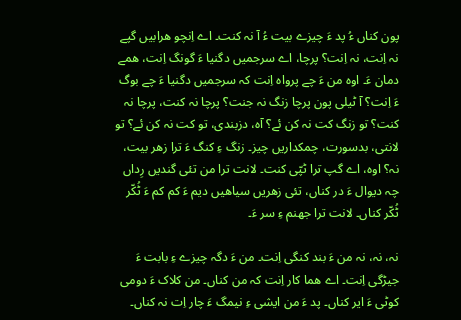پون کناں ءُ پد ءَ چیزے بیت ءُ آ نہ کنت۔ اے اِنچو ھرابیں گپے نہ اِنت، نہ اِنت؟ پرچا، اے سرجمیں دگنیا ءَ گونگ اِنت، ھمے دمان ءَ۔ اوہ من ءَ چے پرواہ اِنت کہ سرجمیں دگنیا ءَ چے بوگ ءَ اِنت؟ آ ٹیلی پون پرچا زنگ نہ جنت؟ پرچا نہ کنت، پرچا نہ کنت؟ تو زنگ کت نہ کن ئے؟ آہ، دزبندی، تو کت نہ کن ئے؟ تو لانتی، بدسورت، چمکداریں چیز۔ زنگ ءِ کنگ ءَ ترا زھر بیت، نہ؟ اوہ، اے گپ ترا ٹپّی کنت۔ لانت ترا من تئی گندیں رِداں چہ دیوال ءَ در کناں، تئی زھریں سیاھیں دیم ءَ کم کم ءَ ٹُکّر ٹُکّر کناں۔ لانت ترا جھنم ءِ سر ءَ۔

نہ، نہ، نہ من ءَ بند کنگی اِنت۔ من ءَ دگہ چیزے ءِ بابت ءَ جیڑگی اِنت۔ اے ھما کار اِنت کہ من کناں۔ من کلاک ءَ دومی کوٹی ءَ ایر کناں۔ پد ءَ من ایشی ءِ نیمگ ءَ چار اِت نہ کناں۔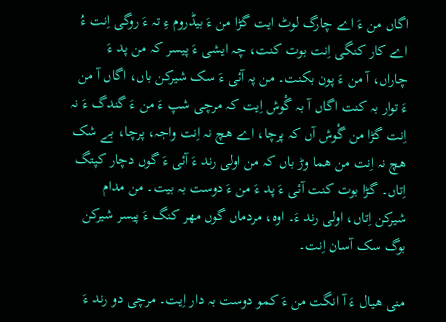اگاں من ءَ اے چارگ لوٹ ایت گڑا من ءَ بیڈروم ءِ تہ ءَ روگی اِنت ءُ اے کار کنگی اِنت بوت کنت، چہ ایشی ءَ پیسر کہ من پد ءَ چاراں، آ من ءَ پون بکنت۔ من پہ آئی ءَ سک شیرکن باں، اگاں آ من ءَ توار بہ کنت اگاں آ بہ گْوش اِیت کہ مرچی شپ ءَ من ءَ گندگ ءَ نہ اِنت گڑا من گْوش آں کہ پرچا، اے ھچ نہ اِنت واجہ، پرچا، بے شک ھچ نہ اِنت من ھما وڑ باں کہ من اولی رند ءَ آئی ءَ گوں دچار کپتگ اِتاں۔ گڑا بوت کنت آئی ءَ پد ءَ من ءَ دوست بہ بیت۔ من مدام شیرکن اِتاں، اولی رند ءَ۔ اوہ، مردماں گوں مھر کنگ ءَ پیسر شیرکن بوگ سک آسان اِنت۔

منی ھیال ءَ آ انگت من ءَ کمو دوست بہ دار اِیت۔ مرچی دو رند ءَ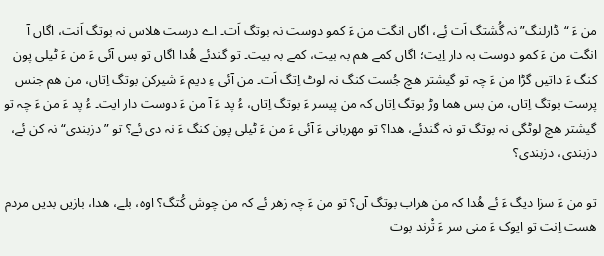من ءَ “ڈارلنگ” نہ گُشتگ اَت ئِے، اگاں انگت من ءَ کمو دوست نہ بوتگ اَت۔ اے درست ھلاس نہ بوتگ اَنت، اگاں آ انگت من ءَ کمو دوست بہ دار اِیت؛ اگاں کمے ھم بہ بیت، کمے بہ بیت۔ تو گندئے ھُدا اگاں تو بس آئی ءَ من ءَ ٹیلی پون کنگ ءَ داتیں گڑا من ءَ چہ تو گیشتر ھچ جُست کنگ نہ لوٹ اِتگ اَت۔ من آئی ءِ دیم ءَ شیرکن بوتگ اِتاں، من ھم جنس پرست بوتگ اِتاں، من بس ھما وڑ بوتگ اِتاں کہ من پیسر ءَ بوتگ اِتاں، ءُ پد ءَ آ من ءَ دوست دار ایت۔ ءُ پد ءَ من ءَ چہ تو گیشتر ھچ لوٹگی نہ بوتگ تو نہ گندئے، ھدا؟ تو مھربانی ءَ آئی ءَ من ءَ ٹیلی پون کنگ ءَ نہ دی ئے؟ تو ”دزبندی“ نہ کن ئے، دزبندی، دزبندی؟

تو من ءَ سزا دیگ ءَ ئے ھُدا کہ من ھراب بوتگ آں؟ تو من ءَ چہ زھر ئے کہ من چوش کُتگ؟ اوہ، بلے، ھدا، بازیں بدیں مردم ھست اِنت تو ایوک ءَ منی سر ءَ تْرند بوت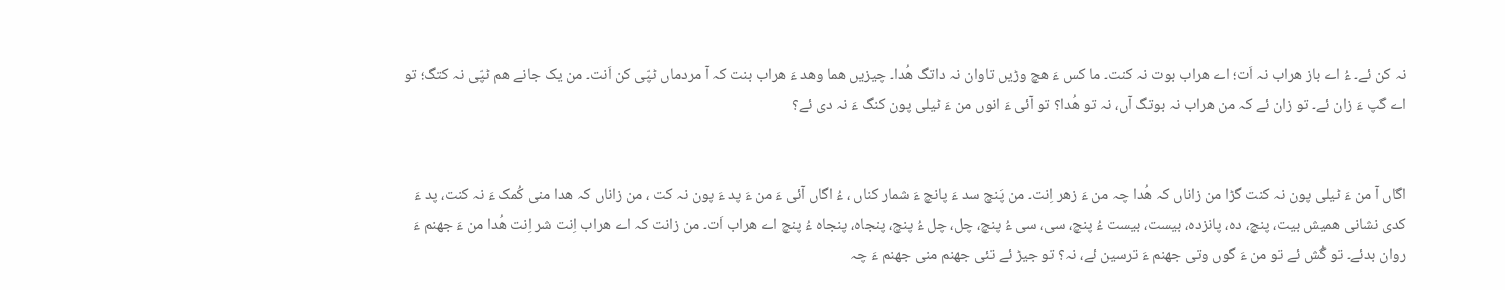نہ کن ئے۔ ءُ اے باز ھراب نہ اَت؛ اے ھراب بوت نہ کنت۔ ما کس ءَ ھچ وڑیں تاوان نہ داتگ ھُدا۔ چیزیں ھما وھد ءَ ھراب بنت کہ آ مردماں ٹپّی کن اَنت۔ من یک جانے ھم ٹپّی نہ کتگ؛ تو اے گپ ءَ زان ئے۔ تو زان ئے کہ من ھراب نہ بوتگ آں، نہ تو ھُدا؟ تو آئی ءَ انوں من ءَ ٹیلی پون کنگ ءَ نہ دی ئے؟


اگاں آ من ءَ ٹیلی پون نہ کنت گڑا من زاناں کہ ھُدا چہ من ءَ زھر اِنت۔ من پَنچ سد ءَ پانچ ءَ شمار کناں ، ءُ اگاں آئی ءَ من ءَ پد ءَ پون نہ کت ، من زاناں کہ ھدا منی کُمک ءَ نہ کنت، پد ءَ کدی نشانی ھمیش بیت، پنچ، دہ، پانزدہ، بیست، بیست ءُ پنچ، سی، سی ءُ پنچ، چل، چل ءُ پنچ، پنجاہ، پنجاہ ءُ پنچ اے ھراب اَت۔ من زانت کہ اے ھراب اِنت شر اِنت ھُدا من ءَ جھنم ءَ روان بدئے۔ تو گُش ئے تو من ءَ گوں وتی جھنم ءَ ترسین ئے، نہ؟ تو جیڑ ئے تئی جھنم منی جھنم ءَ چہ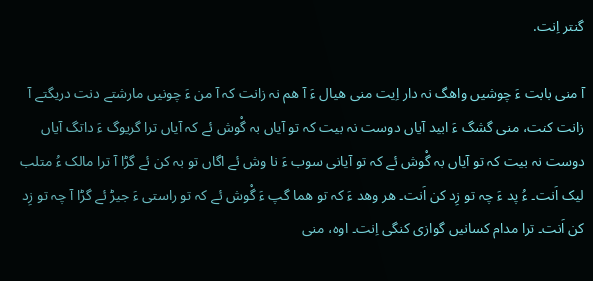گنتر اِنت.

آ منی بابت ءَ چوشیں واھگ نہ دار اِیت منی ھیال ءَ آ ھم نہ زانت کہ آ من ءَ چونیں مارشتے دنت دریگتے آ زانت کنت، منی گشگ ءَ ابید آیاں دوست نہ بیت کہ تو آیاں بہ گْوش ئے کہ آیاں ترا گریوگ ءَ داتگ آیاں دوست نہ بیت کہ تو آیاں بہ گْوش ئے کہ تو آیانی سوب ءَ نا وش ئے اگاں تو بہ کن ئے گڑا آ ترا مالک ءُ متلب لیک اَنت۔ ءُ پد ءَ چہ تو زِد کن اَنت۔ ھر وھد ءَ کہ تو ھما گپ ءَ گْوش ئے کہ تو راستی ءَ جیڑ ئے گڑا آ چہ تو زِد کن اَنت۔ ترا مدام کسانیں گوازی کنگی اِنت۔ اوہ، منی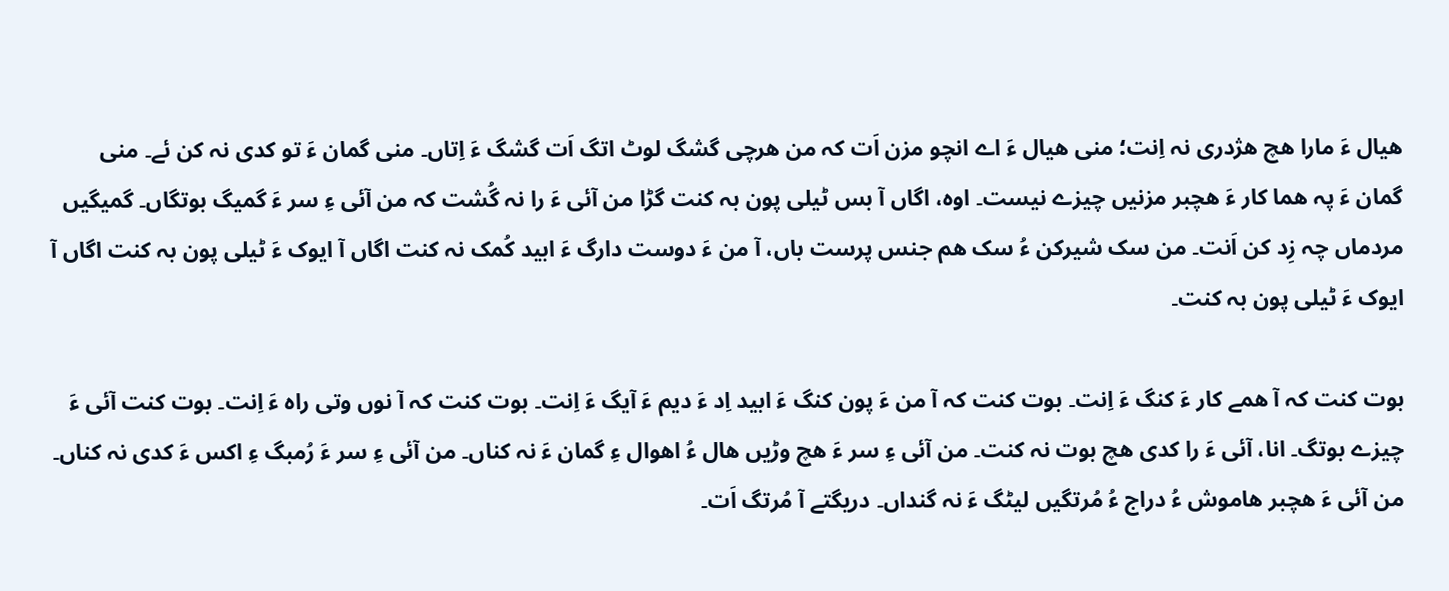ھیال ءَ مارا ھچ ھژدری نہ اِنت؛ منی ھیال ءَ اے انچو مزن اَت کہ من ھرچی گشگ لوٹ اتگ اَت گشگ ءَ اِتاں۔ منی گمان ءَ تو کدی نہ کن ئے۔ منی گمان ءَ پہ ھما کار ءَ ھچبر مزنیں چیزے نیست۔ اوہ، اگاں آ بس ٹیلی پون بہ کنت گڑا من آئی ءَ را نہ گُشت کہ من آئی ءِ سر ءَ گمیگ بوتگاں۔ گمیگیں مردماں چہ زِد کن اَنت۔ من سک شیرکن ءُ سک ھم جنس پرست باں، آ من ءَ دوست دارگ ءَ ابید کُمک نہ کنت اگاں آ ایوک ءَ ٹیلی پون بہ کنت اگاں آ ایوک ءَ ٹیلی پون بہ کنت۔

بوت کنت کہ آ ھمے کار ءَ کنگ ءَ اِنت۔ بوت کنت کہ آ من ءَ پون کنگ ءَ ابید اِد ءَ دیم ءَ آیگ ءَ اِنت۔ بوت کنت کہ آ نوں وتی راہ ءَ اِنت۔ بوت کنت آئی ءَ چیزے بوتگ۔ انا، آئی ءَ را کدی ھچ بوت نہ کنت۔ من آئی ءِ سر ءَ ھچ وڑیں ھال ءُ اھوال ءِ گمان ءَ نہ کناں۔ من آئی ءِ سر ءَ رُمبگ ءِ اکس ءَ کدی نہ کناں۔ من آئی ءَ ھچبر ھاموش ءُ دراج ءُ مُرتگیں لیٹگ ءَ نہ گنداں۔ دریگتے آ مُرتگ اَت۔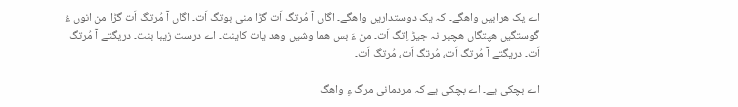اے یک ھرابیں واھگے۔ کہ یک دوستداریں واھگے۔ اگاں آ مُرتگ اَت گڑا منی بوتگ اَت۔ اگاں آ مُرتگ اَت گڑا من انوں ءُ گْوستگیں ھپتگاں ھچبر نہ جیڑ اِتگ اَت۔ من ءَ بس ھما وشیں وھد یات کاینت۔ اے درست زیبا بنت۔ دریگتے آ مُرتگ اَت۔ دریگتے آ مُرتگ اَت، مُرتگ اَت، مُرتگ اَت۔

اے بچکی یے۔ اے بچکی یے کہ مردمانی مرگ ءِ واھگ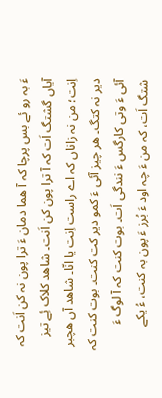ءَ بہ رو ئے بس پرچا کہ آ ھما دمان ءَ ترا پون نہ کن اَنت کہ آیاں گشتگ اَت کہ آ ترا پون کن اَنت۔ شاھد کلاک ئِے تیز اِنت؛ من نہ زاناں کہ اے راست اِنت یا انّا۔ شاھد آں ھچبر دیر نہ کتگ۔ ھر چیز آئی ءَ کمو دیر کت کنت۔ بوت کنت کہ آئی ءَ وتی کارگس ءَ نندگی اَت۔ بوت کنت کہ آ لوگ ءَ شتگ اَت، کہ من ءَ چہ اود ءَ بُرز ءَ پون بہ کنت، ءُ یکے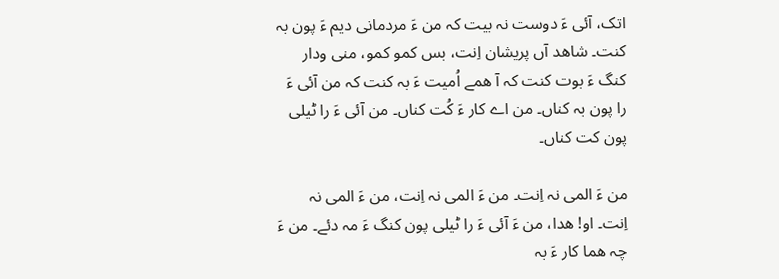اتک، آئی ءَ دوست نہ بیت کہ من ءَ مردمانی دیم ءَ پون بہ کنت۔ شاھد آں پریشان اِنت، بس کمو کمو، منی ودار کنگ ءَ بوت کنت کہ آ ھمے اُمیت ءَ بہ کنت کہ من آئی ءَ را پون بہ کناں۔ من اے کار ءَ کُت کناں۔ من آئی ءَ را ٹیلی پون کت کناں۔

من ءَ المی نہ اِنت۔ من ءَ المی نہ اِنت، من ءَ المی نہ اِنت۔ او! ھدا، من ءَ آئی ءَ را ٹیلی پون کنگ ءَ مہ دئے۔ من ءَ چہ ھما کار ءَ بہ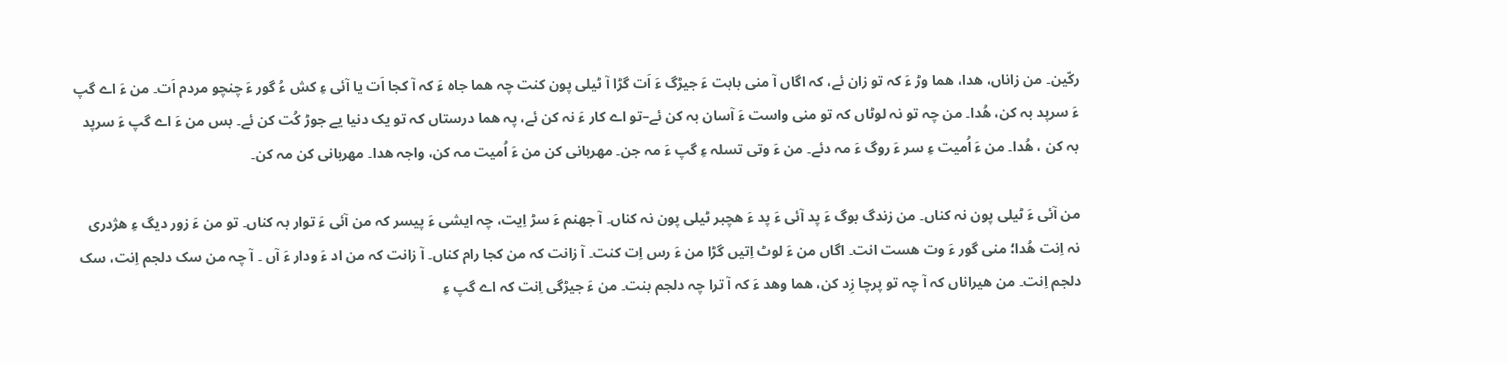رکّین۔ من زاناں، ھدا، ھما وڑ ءَ کہ تو زان ئے، کہ اگاں آ منی بابت ءَ جیڑگ ءَ اَت گڑا آ ٹیلی پون کنت چہ ھما جاہ ءَ کہ آ کجا اَت یا آئی ءِ کش ءُ گور ءَ چنچو مردم اَت۔ من ءَ اے گپ ءَ سرپد بہ کن، ھُدا۔ من چہ تو نہ لوٹاں کہ تو منی واست ءَ آسان بہ کن ئے–تو اے کار ءَ نہ کن ئے، پہ ھما درستاں کہ تو یک دنیا یے جوڑ کُت کن ئے۔ بس من ءَ اے گپ ءَ سرپد بہ کن ، ھُدا۔ من ءَ اُمیت ءِ سر ءَ روگ ءَ مہ دئے۔ من ءَ وتی تسلہ ءِ گپ ءَ مہ جن۔ مھربانی کن من ءَ اُمیت مہ کن، واجہ ھدا۔ مھربانی کن مہ کن۔

من آئی ءَ ٹیلی پون نہ کناں۔ من زندگ بوگ ءَ پد آئی ءَ پد ءَ ھچبر ٹیلی پون نہ کناں۔ آ جھنم ءَ سڑ اِیت، چہ ایشی ءَ پیسر کہ من آئی ءَ توار بہ کناں۔ تو من ءَ زور دیگ ءِ ھژدری نہ اِنت ھُدا؛ منی گور ءَ وت ھست انت۔ اگاں من ءَ لوٹ اِتیں گڑا من ءَ رس اِت کنت۔ آ زانت کہ من کجا رام کناں۔ آ زانت کہ من اد ءَ ودار ءَ آں ۔ آ چہ من سک دلجم اِنت، سک دلجم اِنت۔ من ھیراناں کہ آ چہ تو پرچا زِد کن، ھما وھد ءَ کہ آ ترا چہ دلجم بنت۔ من ءَ جیڑگی اِنت کہ اے گپ ءِ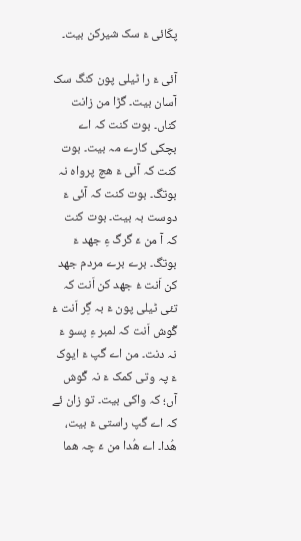پکّائی ءَ سک شیرکن بیت۔

آئی ءَ را ٹیلی پون کنگ سک آسان بیت۔ گڑا من زانت کناں۔ بوت کنت کہ اے بچکی کارے مہ بیت۔ بوت کنت کہ آئی ءَ ھچ پرواہ نہ بوتگ۔ بوت کنت کہ آئی ءَ دوست بہ بیت۔ بوت کنت کہ آ من ءَ گرگ ءِ جھد ءَ بوتگ۔ برے برے مردم جھد کن اَنت ءُ جھد کن اَنت کہ تئی ٹیلی پون ءَ بہ گِر اَنت ءُ گْوش اَنت کہ لمبر ءِ پسو ءَ نہ دنت۔ من اے گپ ءَ ایوک ءَ پہ وتی کمک ءَ نہ گْوش آں؛ کہ واکی بیت۔ تو زان ئے کہ اے گپ راستی ءَ بیت، ھُدا۔ اے ھُدا من ءَ چہ ھما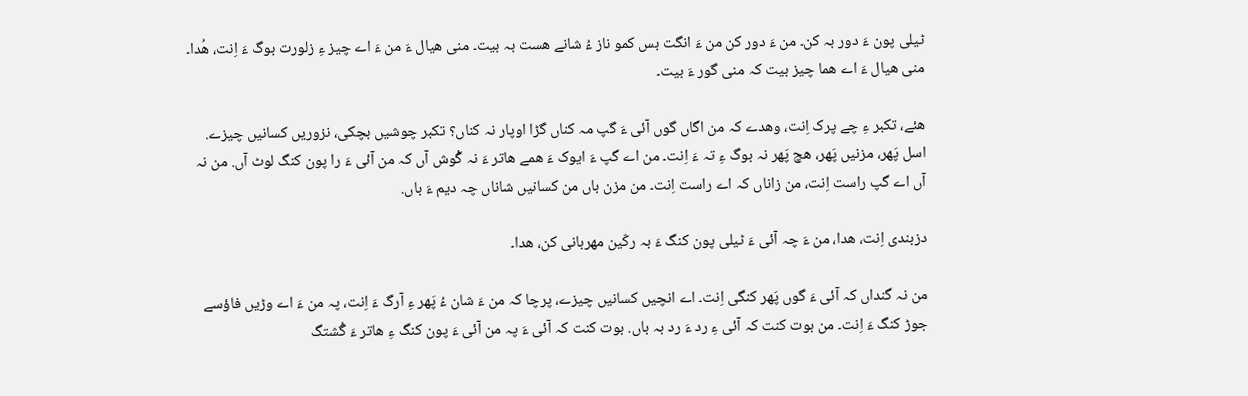ٹیلی پون ءَ دور بہ کن۔ من ءَ دور کن من ءَ انگت بس کمو ناز ءُ شانے ھست بہ بیت۔ منی ھیال ءَ من ءَ اے چیز ءِ زلورت بوگ ءَ اِنت، ھُدا۔ منی ھیال ءَ اے ھما چیز بیت کہ منی گور ءَ بیت۔

ھئے، تکبر ءِ چے پرک اِنت، وھدے کہ من اگاں گوں آئی ءَ گپ مہ کناں گڑا اوپار نہ کناں؟ تکبر چوشیں بچکی، نزوریں کسانیں چیزے. اسل پَھر، مزنیں پَھر، ھچ پَھر نہ بوگ ءِ تہ ءَ اِنت۔ من اے گپ ءَ ایوک ءَ ھمے ھاتر ءَ نہ گْوش آں کہ من آئی ءَ را پون کنگ لوٹ آں. من نہ آں اے گپ راست اِنت، من زاناں کہ اے راست اِنت۔ من مزن باں من کسانیں شاناں چہ دیم ءَ باں.

دزبندی اِنت، ھدا، من ءَ چہ آئی ءَ ٹیلی پون کنگ ءَ بہ رکّین مھربانی کن، ھدا۔

من نہ گنداں کہ آئی ءَ گوں پَھر کنگی اِنت۔ اے انچیں کسانیں چیزے، پرچا کہ من ءَ شان ءُ پَھر ءِ آرگ ءَ اِنت، پہ من ءَ اے وڑیں فاؤسے جوڑ کنگ ءَ اِنت۔ من بوت کنت کہ آئی ءِ رد ءَ رد بہ باں. بوت کنت کہ آئی ءَ پہ من آئی ءَ پون کنگ ءِ ھاتر ءَ گُشتگ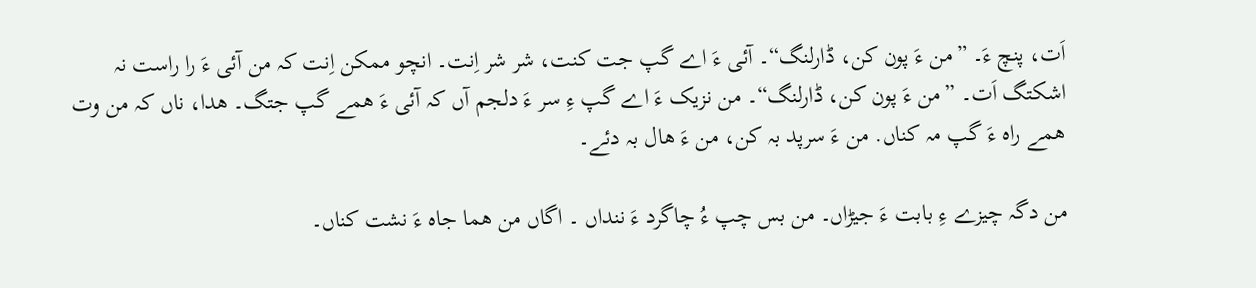اَت، پنچ ءَ۔ ”من ءَ پون کن، ڈارلنگ“۔ آئی ءَ اے گپ جت کنت، شر شر اِنت۔ انچو ممکن اِنت کہ من آئی ءَ را راست نہ اشکتگ اَت۔ ”من ءَ پون کن، ڈارلنگ“۔ من نزیک ءَ اے گپ ءِ سر ءَ دلجم آں کہ آئی ءَ ھمے گپ جتگ۔ ھدا، ناں کہ من وت ھمے راہ ءَ گپ مہ کناں. من ءَ سرپد بہ کن، من ءَ ھال بہ دئے۔

من دگہ چیزے ءِ بابت ءَ جیڑاں۔ من بس چپ ءُ چاگرد ءَ ننداں ۔ اگاں من ھما جاہ ءَ نشت کناں۔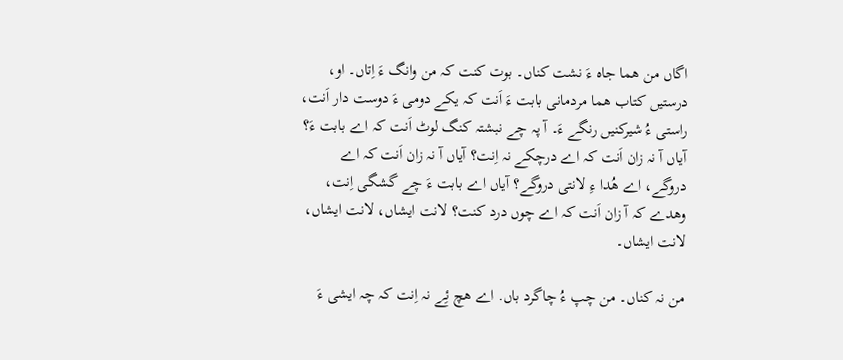اگاں من ھما جاہ ءَ نشت کناں۔ بوت کنت کہ من وانگ ءَ اِتاں۔ او، درستیں کتاب ھما مردمانی بابت ءَ اَنت کہ یکے دومی ءَ دوست دار اَنت، راستی ءُ شیرکنیں رنگے ءَ۔ آ پہ چے نبشتہ کنگ لوٹ اَنت کہ اے بابت ءَ؟ آیاں آ نہ زان اَنت کہ اے درچکے نہ اِنت؟ آیاں آ نہ زان اَنت کہ اے دروگے، اے ھُدا ءِ لانتی دروگے؟ آیاں اے بابت ءَ چے گشگی اِنت، وھدے کہ آ زان اَنت کہ اے چوں درد کنت؟ لانت ایشاں، لانت ایشاں، لانت ایشاں۔

من نہ کناں۔ من چپ ءُ چاگرد باں. اے ھچ ئِے نہ اِنت کہ چہ ایشی ءَ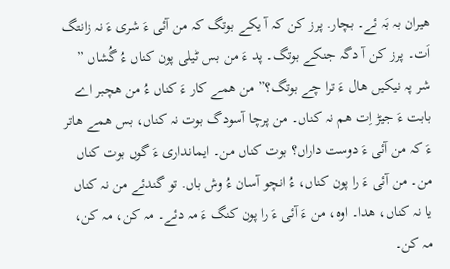ھیران بہ بَہ ئے۔ بچار. پرز کن کہ آ یکے بوتگ کہ من آئی ءَ شری ءَ نہ زانتگ اَت۔ پرز کن آ دگہ جنکے بوتگ۔ پد ءَ من بس ٹیلی پون کناں ءُ گُشاں ” شر پہ نیکیں ھال ءَ ترا چے بوتگ؟” من ھمے کار ءَ کناں ءُ من ھچبر اے بابت ءَ جیڑ اِت ھم نہ کناں۔ من پرچا آسودگ بوت نہ کناں، بس ھمے ھاتر ءَ کہ من آئی ءَ دوست داراں؟ بوت کناں من۔ ایمانداری ءَ گوں بوت کناں من۔ من آئی ءَ را پون کناں، ءُ انچو آسان ءُ وش باں. تو گندئے من نہ کناں یا نہ کناں، ھدا۔ اوہ، من ءَ آئی ءَ را پون کنگ ءَ مہ دئے۔ مہ کن، مہ کن، مہ کن۔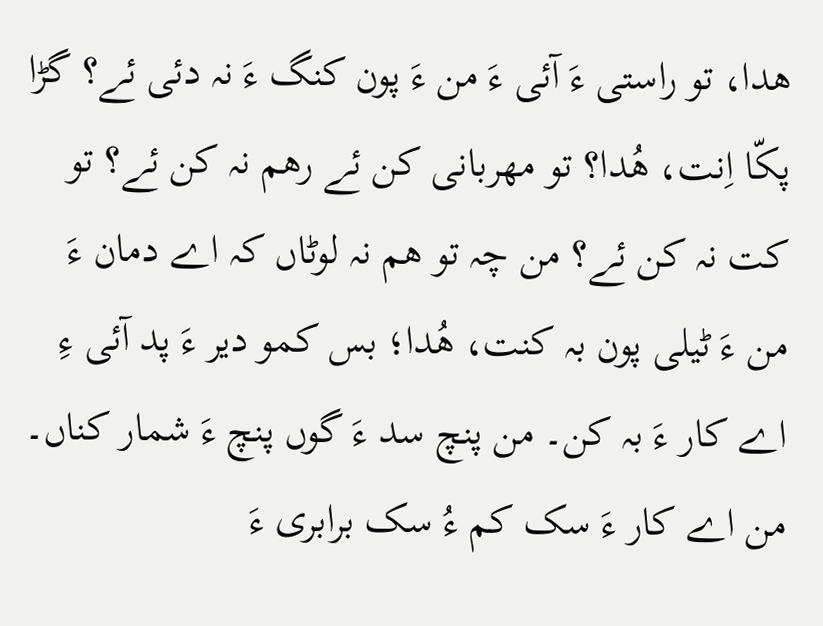ھدا، تو راستی ءَ آئی ءَ من ءَ پون کنگ ءَ نہ دئی ئے؟ گڑا پکّا اِنت، ھُدا؟ تو مھربانی کن ئے رھم نہ کن ئے؟ تو کت نہ کن ئے؟ من چہ تو ھم نہ لوٹاں کہ اے دمان ءَ من ءَ ٹیلی پون بہ کنت، ھُدا؛ بس کمو دیر ءَ پد آئی ءِ اے کار ءَ بہ کن۔ من پنچ سد ءَ گوں پنچ ءَ شمار کناں۔ من اے کار ءَ سک کم ءُ سک برابری ءَ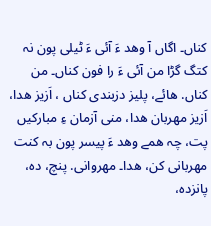کناں۔ اگاں آ وھد ءَ آئی ءَ ٹیلی پون نہ کتگ گڑا من آئی ءَ را فون کناں۔ من کناں. ھائے، پلیز دزبندی کناں ، اَزیز ھدا، اَزیز مھربان ھدا، منی آزمان ءِ مبارکیں پت، چہ ھمے وھد ءَ پیسر پون بہ کنت مھربانی کن، ھدا۔ مھروانی. پنچ، دہ، پانزدہ،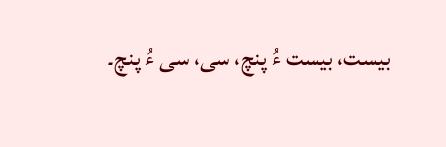بیست، بیست ءُ پنچ، سی، سی ءُ پنچ۔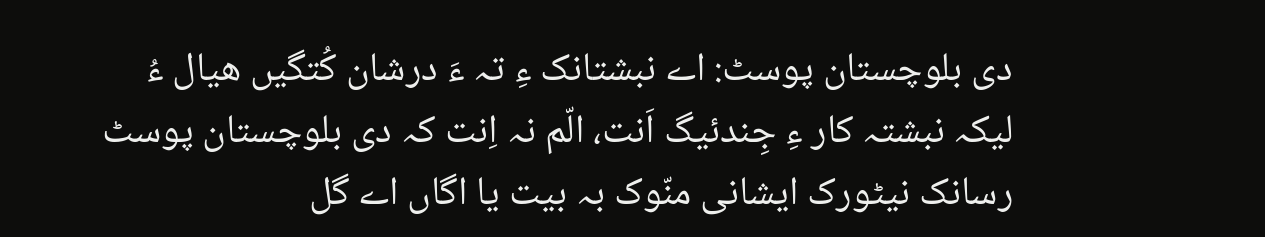دی بلوچستان پوسٹ: اے نبشتانک ءِ تہ ءَ درشان کُتگیں ھیال ءُ لیکہ نبشتہ کار ءِ جِندئیگ اَنت، الّم نہ اِنت کہ دی بلوچستان پوسٹ رسانک نیٹورک ایشانی منّوک بہ بیت یا اگاں اے گل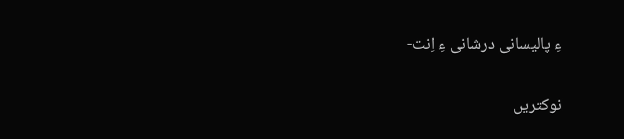ءِ پالیسانی درشانی ءِ اِنت-

نوکتریں